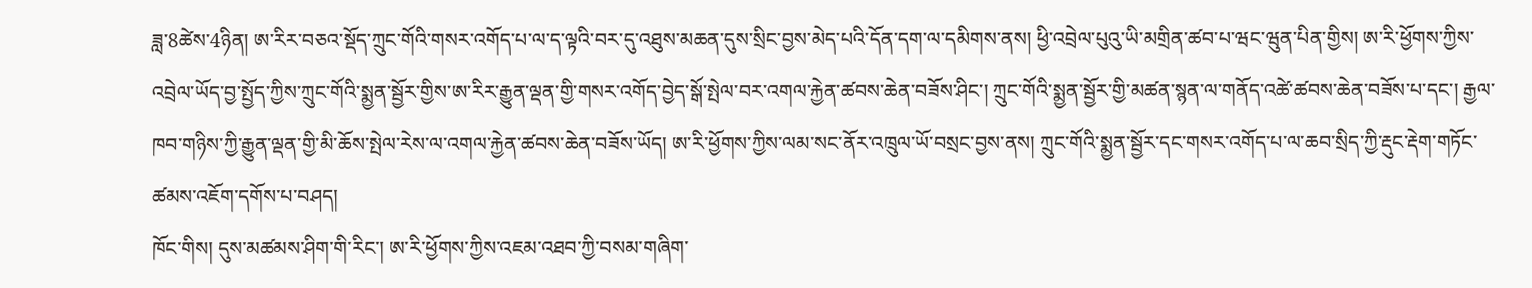ཟླ་8ཚེས་4ཉིན། ཨ་རིར་བཅའ་སྡོད་ཀྲུང་གོའི་གསར་འགོད་པ་ལ་ད་ལྟའི་བར་དུ་འཐུས་མཆན་དུས་སྲིང་བྱས་མེད་པའི་དོན་དག་ལ་དམིགས་ནས། ཕྱི་འབྲེལ་པུའུ་ཡི་མགྲིན་ཚབ་པ་ཝང་ཝུན་པིན་གྱིས། ཨ་རི་ཕྱོགས་ཀྱིས་འབྲེལ་ཡོད་བྱ་སྤྱོད་ཀྱིས་ཀྲུང་གོའི་སྨྱན་སྦྱོར་གྱིས་ཨ་རིར་རྒྱུན་ལྡན་གྱི་གསར་འགོད་བྱེད་སྒོ་སྤེལ་བར་འགལ་རྐྱེན་ཚབས་ཆེན་བཟོས་ཤིང་། ཀྲུང་གོའི་སྨྱན་སྦྱོར་གྱི་མཚན་སྙན་ལ་གནོད་འཚེ་ཚབས་ཆེན་བཟོས་པ་དང་། རྒྱལ་ཁབ་གཉིས་ཀྱི་རྒྱུན་ལྡན་གྱི་མི་ཆོས་སྤེལ་རེས་ལ་འགལ་རྐྱེན་ཚབས་ཆེན་བཟོས་ཡོད། ཨ་རི་ཕྱོགས་ཀྱིས་ལམ་སང་ནོར་འཁྲུལ་ཡོ་བསྲང་བྱས་ནས། ཀྲུང་གོའི་སྨྱན་སྦྱོར་དང་གསར་འགོད་པ་ལ་ཆབ་སྲིད་ཀྱི་རྡུང་རྡེག་གཏོང་ཚམས་འཇོག་དགོས་པ་བཤད།
ཁོང་གིས། དུས་མཚམས་ཤིག་གི་རིང་། ཨ་རི་ཕྱོགས་ཀྱིས་འཇམ་འཐབ་ཀྱི་བསམ་གཞིག་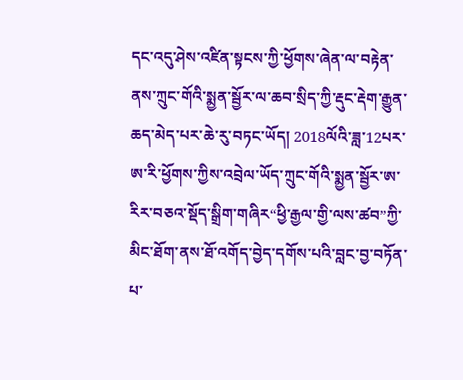དང་འདུ་ཤེས་འཛིན་སྟངས་ཀྱི་ཕྱོགས་ཞེན་ལ་བརྟེན་ནས་ཀྲུང་གོའི་སྨྱན་སྦྱོར་ལ་ཆབ་སྲིད་ཀྱི་རྡུང་རྡེག་རྒྱུན་ཆད་མེད་པར་ཆེ་རུ་བཏང་ཡོད། 2018ལོའི་ཟླ་12པར་ཨ་རི་ཕྱོགས་ཀྱིས་འབྲེལ་ཡོད་ཀྲུང་གོའི་སྨྱན་སྦྱོར་ཨ་རིར་བཅའ་སྡོད་སྒྲིག་གཞིར“ཕྱི་རྒྱལ་གྱི་ལས་ཚབ”ཀྱི་མིང་ཐོག་ནས་ཐོ་འགོད་བྱེད་དགོས་པའི་བླང་བྱ་བཏོན་པ་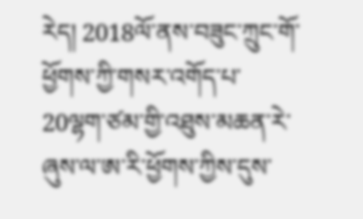རེད། 2018ལོ་ནས་བཟུང་ཀྲུང་གོ་ཕྱོགས་ཀྱི་གསར་འགོད་པ་20ལྷག་ཙམ་གྱི་འཐུས་མཆན་རེ་ཞུས་ལ་ཨ་རི་ཕྱོགས་ཀྱིས་དུས་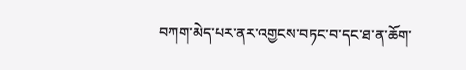བཀག་མེད་པར་ནར་འགྱངས་བཏང་བ་དང་ཐ་ན་ཆོག་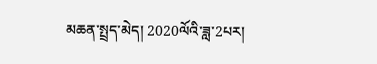མཆན་སྤྲད་མེད། 2020ལོའི་ཟླ་2པར།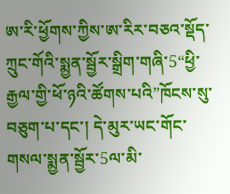ཨ་རི་ཕྱོགས་ཀྱིས་ཨ་རིར་བཅའ་སྡོད་ཀྲུང་གོའི་སྨྱན་སྦྱོར་སྒྲིག་གཞི་5“ཕྱི་རྒྱལ་གྱི་ཕོ་ཉའི་ཚོགས་པའི”ཁོངས་སུ་བཅུག་པ་དང་། དེ་མུར་ཡང་གོང་གསལ་སྨྱན་སྦྱོར་5ལ་མི་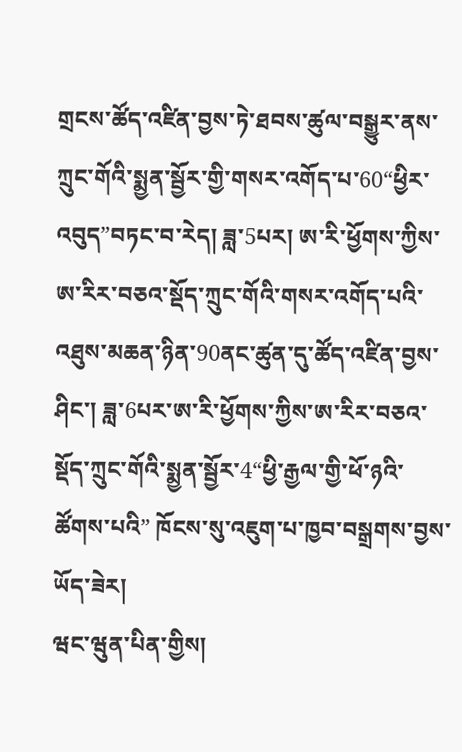གྲངས་ཚོད་འཛིན་བྱས་ཏེ་ཐབས་ཚུལ་བསྒྱུར་ནས་ཀྲུང་གོའི་སྨྱན་སྦྱོར་གྱི་གསར་འགོད་པ་60“ཕྱིར་འབུད”བཏང་བ་རེད། ཟླ་5པར། ཨ་རི་ཕྱོགས་ཀྱིས་ཨ་རིར་བཅའ་སྡོད་ཀྲུང་གོའི་གསར་འགོད་པའི་འཐུས་མཆན་ཉིན་90ནང་ཚུན་དུ་ཚོད་འཛིན་བྱས་ཤིང་། ཟླ་6པར་ཨ་རི་ཕྱོགས་ཀྱིས་ཨ་རིར་བཅའ་སྡོད་ཀྲུང་གོའི་སྨྱན་སྦྱོར་4“ཕྱི་རྒྱལ་གྱི་ཕོ་ཉའི་ཚོགས་པའི” ཁོངས་སུ་འཇུག་པ་ཁྱབ་བསྒྲགས་བྱས་ཡོད་ཟེར།
ཝང་ཝུན་པིན་གྱིས།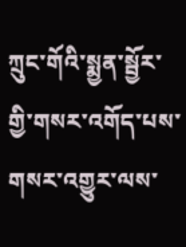ཀྲུང་གོའི་སྨྱན་སྦྱོར་གྱི་གསར་འགོད་པས་གསར་འགྱུར་ལས་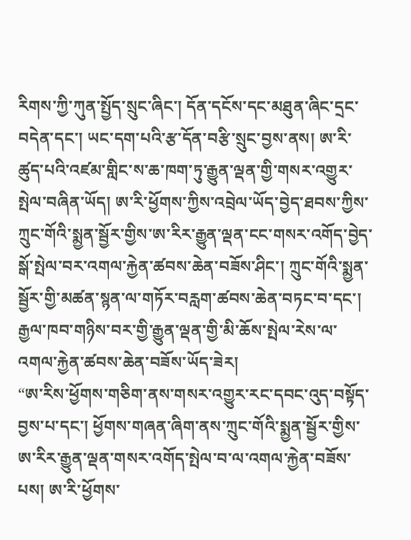རིགས་ཀྱི་ཀུན་སྤྱོད་སྲུང་ཞིང་། དོན་དངོས་དང་མཐུན་ཞིང་དྲང་བདེན་དང་། ཡང་དག་པའི་རྩ་དོན་བརྩི་སྲུང་བྱས་ནས། ཨ་རི་ཚུད་པའི་འཛམ་གླིང་ས་ཆ་ཁག་ཏུ་རྒྱུན་ལྡན་གྱི་གསར་འགྱུར་སྤེལ་བཞིན་ཡོད། ཨ་རི་ཕྱོགས་ཀྱིས་འབྲེལ་ཡོད་བྱེད་ཐབས་ཀྱིས་ཀྲུང་གོའི་སྨྱན་སྦྱོར་གྱིས་ཨ་རིར་རྒྱུན་ལྡན་ངང་གསར་འགོད་བྱེད་སྒོ་སྤེལ་བར་འགལ་རྐྱེན་ཚབས་ཆེན་བཟོས་ཤིང་། ཀྲུང་གོའི་སྨྱན་སྦྱོར་གྱི་མཚན་སྙན་ལ་གཏོར་བརླག་ཚབས་ཆེན་བཏང་བ་དང་། རྒྱལ་ཁབ་གཉིས་བར་གྱི་རྒྱུན་ལྡན་གྱི་མི་ཆོས་སྤེལ་རེས་ལ་འགལ་རྐྱེན་ཚབས་ཆེན་བཟོས་ཡོད་ཟེར།
“ཨ་རིས་ཕྱོགས་གཅིག་ནས་གསར་འགྱུར་རང་དབང་འུད་བསྟོད་བྱས་པ་དང་། ཕྱོགས་གཞན་ཞིག་ནས་ཀྲུང་གོའི་སྨྱན་སྦྱོར་གྱིས་ཨ་རིར་རྒྱུན་ལྡན་གསར་འགོད་སྤེལ་བ་ལ་འགལ་རྐྱེན་བཟོས་པས། ཨ་རི་ཕྱོགས་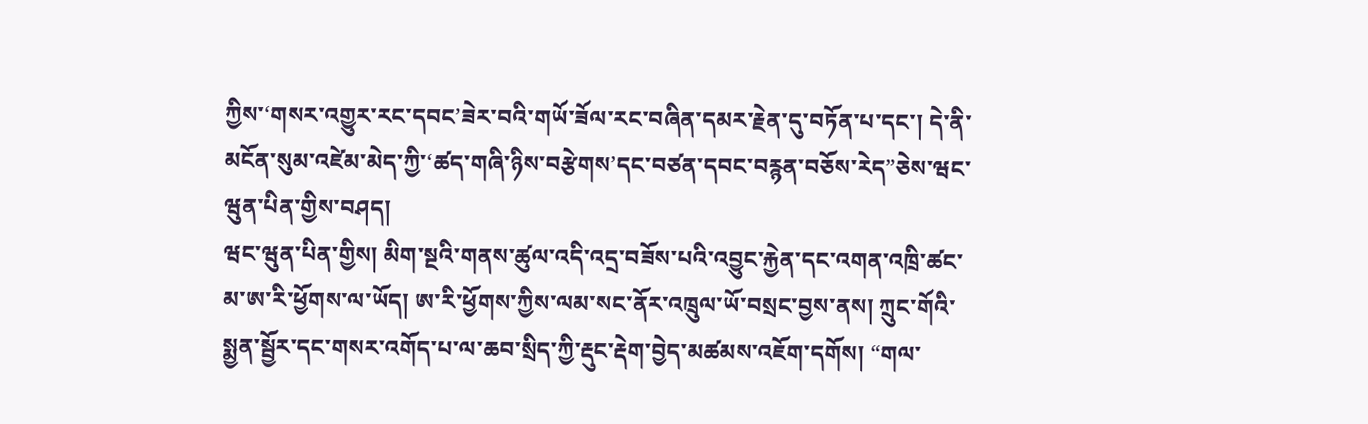ཀྱིས་‘གསར་འགྱུར་རང་དབང’ཟེར་བའི་གཡོ་ཟོལ་རང་བཞིན་དམར་རྗེན་དུ་བཏོན་པ་དང་། དེ་ནི་མངོན་སུམ་འཛེམ་མེད་ཀྱི་‘ཚད་གཞི་ཉིས་བརྩེགས’དང་བཙན་དབང་བརྙན་བཅོས་རེད”ཅེས་ཝང་ཝུན་པིན་གྱིས་བཤད།
ཝང་ཝུན་པིན་གྱིས། མིག་སྔའི་གནས་ཚུལ་འདི་འདྲ་བཟོས་པའི་འབྱུང་རྐྱེན་དང་འགན་འཁྲི་ཚང་མ་ཨ་རི་ཕྱོགས་ལ་ཡོད། ཨ་རི་ཕྱོགས་ཀྱིས་ལམ་སང་ནོར་འཁྲུལ་ཡོ་བསྲང་བྱས་ནས། ཀྲུང་གོའི་སྨྱན་སྦྱོར་དང་གསར་འགོད་པ་ལ་ཆབ་སྲིད་ཀྱི་རྡུང་རྡེག་བྱེད་མཚམས་འཇོག་དགོས། “གལ་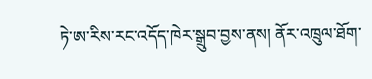ཏེ་ཨ་རིས་རང་འདོད་ཁེར་སྒྲུབ་བྱས་ནས། ནོར་འཁྲུལ་ཐོག་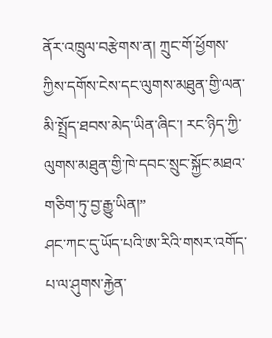ནོར་འཁྲུལ་བརྩེགས་ན། ཀྲུང་གོ་ཕྱོགས་ཀྱིས་དགོས་ངེས་དང་ལུགས་མཐུན་གྱི་ལན་མི་སྤྲོད་ཐབས་མེད་ཡིན་ཞིང་། རང་ཉིད་ཀྱི་ལུགས་མཐུན་གྱི་ཁེ་དབང་སྲུང་སྐྱོང་མཐའ་གཅིག་ཏུ་བྱ་རྒྱུ་ཡིན།”
ཤང་ཀང་དུ་ཡོད་པའི་ཨ་རིའི་གསར་འགོད་པ་ལ་ཤུགས་རྐྱེན་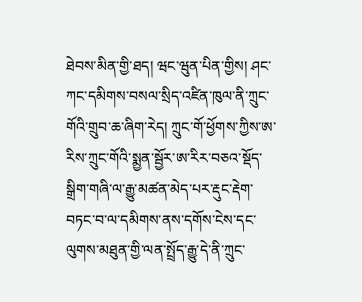ཐེབས་མིན་གྱི་ཐད། ཝང་ཝུན་པིན་གྱིས། ཤང་ཀང་དམིགས་བསལ་སྲིད་འཛིན་ཁུལ་ནི་ཀྲུང་གོའི་གྲུབ་ཆ་ཞིག་རེད། ཀྲུང་གོ་ཕྱོགས་ཀྱིས་ཨ་རིས་ཀྲུང་གོའི་སྨྱན་སྦྱོར་ཨ་རིར་བཅའ་སྡོད་སྒྲིག་གཞི་ལ་རྒྱུ་མཚན་མེད་པར་རྡུང་རྡེག་བཏང་བ་ལ་དམིགས་ནས་དགོས་ངེས་དང་ལུགས་མཐུན་གྱི་ལན་སྤྲོད་རྒྱུ་དེ་ནི་ཀྲུང་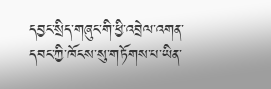དབྱང་སྲིད་གཞུང་གི་ཕྱི་འབྲེལ་འགན་དབང་ཀྱི་ཁོངས་སུ་གཏོགས་པ་ཡིན་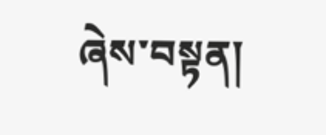ཞེས་བསྟན།